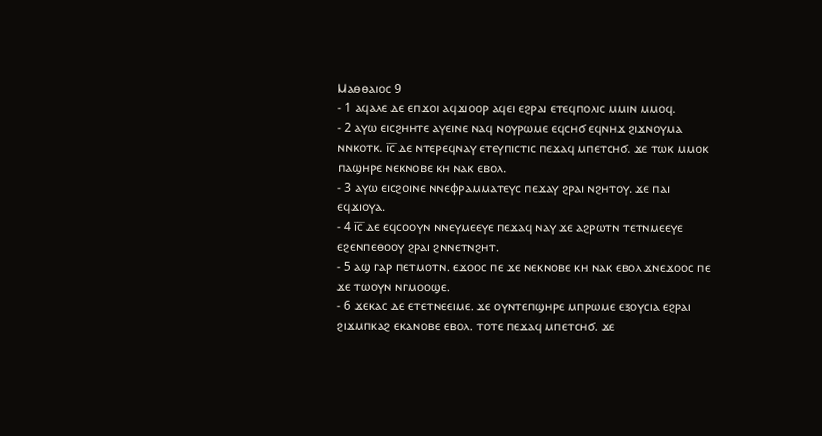Ⲙⲁⲑⲑⲁⲓⲟⲥ 9
- 1 ⲁϥⲁⲗⲉ ⲇⲉ ⲉⲡϫⲟⲓ ⲁϥϫⲓⲟⲟⲣ ⲁϥⲉⲓ ⲉϩⲣⲁⲓ ⲉⲧⲉϥⲡⲟⲗⲓⲥ ⲙⲙⲓⲛ ⲙⲙⲟϥ.
- 2 ⲁⲩⲱ ⲉⲓⲥϩⲏⲏⲧⲉ ⲁⲩⲉⲓⲛⲉ ⲛⲁϥ ⲛⲟⲩⲣⲱⲙⲉ ⲉϥⲥⲏϭ ⲉϥⲛⲏϫ ϩⲓϫⲛⲟⲩⲙⲁ ⲛⲛⲕⲟⲧⲕ. ⲓ̅ⲥ̅ ⲇⲉ ⲛⲧⲉⲣⲉϥⲛⲁⲩ ⲉⲧⲉⲩⲡⲓⲥⲧⲓⲥ ⲡⲉϫⲁϥ ⲙⲡⲉⲧⲥⲏϭ. ϫⲉ ⲧⲱⲕ ⲙⲙⲟⲕ ⲡⲁϣⲏⲣⲉ ⲛⲉⲕⲛⲟⲃⲉ ⲕⲏ ⲛⲁⲕ ⲉⲃⲟⲗ.
- 3 ⲁⲩⲱ ⲉⲓⲥϩⲟⲓⲛⲉ ⲛⲛⲉⲫⲣⲁⲙⲙⲁⲧⲉⲩⲥ ⲡⲉϫⲁⲩ ϩⲣⲁⲓ ⲛϩⲏⲧⲟⲩ. ϫⲉ ⲡⲁⲓ ⲉϥϫⲓⲟⲩⲁ.
- 4 ⲓ̅ⲥ̅ ⲇⲉ ⲉϥⲥⲟⲟⲩⲛ ⲛⲛⲉⲩⲙⲉⲉⲩⲉ ⲡⲉϫⲁϥ ⲛⲁⲩ ϫⲉ ⲁϩⲣⲱⲧⲛ ⲧⲉⲧⲛⲙⲉⲉⲩⲉ ⲉϩⲉⲛⲡⲉⲑⲟⲟⲩ ϩⲣⲁⲓ ϩⲛⲛⲉⲧⲛϩⲏⲧ.
- 5 ⲁϣ ⲅⲁⲣ ⲡⲉⲧⲙⲟⲧⲛ. ⲉϫⲟⲟⲥ ⲡⲉ ϫⲉ ⲛⲉⲕⲛⲟⲃⲉ ⲕⲏ ⲛⲁⲕ ⲉⲃⲟⲗ ϫⲛⲉϫⲟⲟⲥ ⲡⲉ ϫⲉ ⲧⲱⲟⲩⲛ ⲛⲅⲙⲟⲟϣⲉ.
- 6 ϫⲉⲕⲁⲥ ⲇⲉ ⲉⲧⲉⲧⲛⲉⲉⲓⲙⲉ. ϫⲉ ⲟⲩⲛⲧⲉⲡϣⲏⲣⲉ ⲙⲡⲣⲱⲙⲉ ⲉⲝⲟⲩⲥⲓⲁ ⲉϩⲣⲁⲓ ϩⲓϫⲙⲡⲕⲁϩ ⲉⲕⲁⲛⲟⲃⲉ ⲉⲃⲟⲗ. ⲧⲟⲧⲉ ⲡⲉϫⲁϥ ⲙⲡⲉⲧⲥⲏϭ. ϫⲉ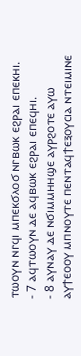ⲧⲱⲟⲩⲛ ⲛⲅϥⲓ ⲙⲡⲉⲕϭⲗⲟϭ ⲛⲅⲃⲱⲕ ⲉϩⲣⲁⲓ ⲉⲡⲉⲕⲏⲓ.
- 7 ⲁϥⲧⲱⲟⲩⲛ ⲇⲉ ⲁϥⲃⲱⲕ ⲉϩⲣⲁⲓ ⲉⲡⲉϥⲏⲓ.
- 8 ⲁⲩⲛⲁⲩ ⲇⲉ ⲛϭⲓⲙⲙⲏⲏϣⲉ ⲁⲩⲣϩⲟⲧⲉ ⲁⲩⲱ ⲁⲩϯⲉⲟⲟⲩ ⲙⲡⲛⲟⲩⲧⲉ ⲡⲉⲛⲧⲁϥϯⲉⲝⲟⲩⲥⲓⲁ ⲛⲧⲉⲓⲙⲓⲛⲉ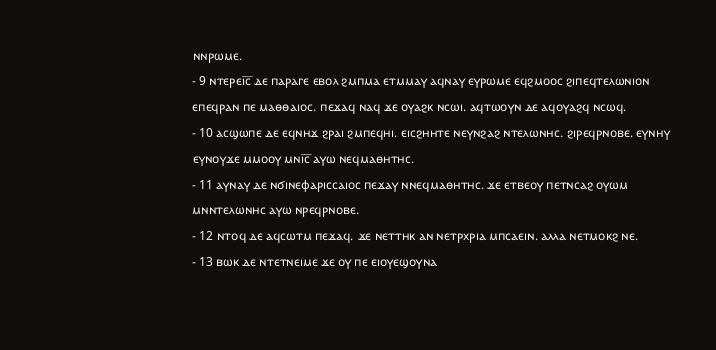ⲛⲛⲣⲱⲙⲉ.
- 9 ⲛⲧⲉⲣⲉⲓ̅ⲥ̅ ⲇⲉ ⲡⲁⲣⲁⲅⲉ ⲉⲃⲟⲗ ϩⲙⲡⲙⲁ ⲉⲧⲙⲙⲁⲩ ⲁϥⲛⲁⲩ ⲉⲩⲣⲱⲙⲉ ⲉϥϩⲙⲟⲟⲥ ϩⲓⲡⲉϥⲧⲉⲗⲱⲛⲓⲟⲛ ⲉⲡⲉϥⲣⲁⲛ ⲡⲉ ⲙⲁⲑⲑⲁⲓⲟⲥ. ⲡⲉϫⲁϥ ⲛⲁϥ ϫⲉ ⲟⲩⲁϩⲕ ⲛⲥⲱⲓ. ⲁϥⲧⲱⲟⲩⲛ ⲇⲉ ⲁϥⲟⲩⲁϩϥ ⲛⲥⲱϥ.
- 10 ⲁⲥϣⲱⲡⲉ ⲇⲉ ⲉϥⲛⲏϫ ϩⲣⲁⲓ ϩⲙⲡⲉϥⲏⲓ. ⲉⲓⲥϩⲏⲏⲧⲉ ⲛⲉⲩⲛϩⲁϩ ⲛⲧⲉⲗⲱⲛⲏⲥ. ϩⲓⲣⲉϥⲣⲛⲟⲃⲉ. ⲉⲩⲛⲏⲩ ⲉⲩⲛⲟⲩϫⲉ ⲙⲙⲟⲟⲩ ⲙⲛⲓ̅ⲥ̅ ⲁⲩⲱ ⲛⲉϥⲙⲁⲑⲏⲧⲏⲥ.
- 11 ⲁⲩⲛⲁⲩ ⲇⲉ ⲛϭⲓⲛⲉⲫⲁⲣⲓⲥⲥⲁⲓⲟⲥ ⲡⲉϫⲁⲩ ⲛⲛⲉϥⲙⲁⲑⲏⲧⲏⲥ. ϫⲉ ⲉⲧⲃⲉⲟⲩ ⲡⲉⲧⲛⲥⲁϩ ⲟⲩⲱⲙ ⲙⲛⲛⲧⲉⲗⲱⲛⲏⲥ ⲁⲩⲱ ⲛⲣⲉϥⲣⲛⲟⲃⲉ.
- 12 ⲛⲧⲟϥ ⲇⲉ ⲁϥⲥⲱⲧⲙ ⲡⲉϫⲁϥ. ϫⲉ ⲛⲉⲧⲧⲏⲕ ⲁⲛ ⲛⲉⲧⲣⲭⲣⲓⲁ ⲙⲡⲥⲁⲉⲓⲛ. ⲁⲗⲗⲁ ⲛⲉⲧⲙⲟⲕϩ ⲛⲉ.
- 13 ⲃⲱⲕ ⲇⲉ ⲛⲧⲉⲧⲛⲉⲓⲙⲉ ϫⲉ ⲟⲩ ⲡⲉ ⲉⲓⲟⲩⲉϣⲟⲩⲛⲁ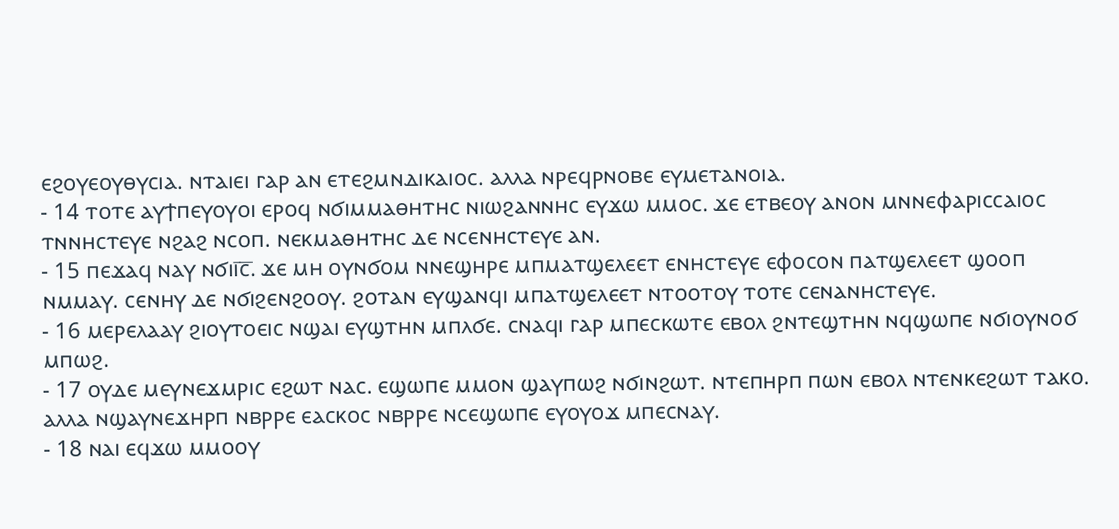ⲉϩⲟⲩⲉⲟⲩⲑⲩⲥⲓⲁ. ⲛⲧⲁⲓⲉⲓ ⲅⲁⲣ ⲁⲛ ⲉⲧⲉϩⲙⲛⲇⲓⲕⲁⲓⲟⲥ. ⲁⲗⲗⲁ ⲛⲣⲉϥⲣⲛⲟⲃⲉ ⲉⲩⲙⲉⲧⲁⲛⲟⲓⲁ.
- 14 ⲧⲟⲧⲉ ⲁⲩϯⲡⲉⲩⲟⲩⲟⲓ ⲉⲣⲟϥ ⲛϭⲓⲙⲙⲁⲑⲏⲧⲏⲥ ⲛⲓⲱϩⲁⲛⲛⲏⲥ ⲉⲩϫⲱ ⲙⲙⲟⲥ. ϫⲉ ⲉⲧⲃⲉⲟⲩ ⲁⲛⲟⲛ ⲙⲛⲛⲉⲫⲁⲣⲓⲥⲥⲁⲓⲟⲥ ⲧⲛⲛⲏⲥⲧⲉⲩⲉ ⲛϩⲁϩ ⲛⲥⲟⲡ. ⲛⲉⲕⲙⲁⲑⲏⲧⲏⲥ ⲇⲉ ⲛⲥⲉⲛⲏⲥⲧⲉⲩⲉ ⲁⲛ.
- 15 ⲡⲉϫⲁϥ ⲛⲁⲩ ⲛϭⲓⲓ̅ⲥ̅. ϫⲉ ⲙⲏ ⲟⲩⲛϭⲟⲙ ⲛⲛⲉϣⲏⲣⲉ ⲙⲡⲙⲁⲧϣⲉⲗⲉⲉⲧ ⲉⲛⲏⲥⲧⲉⲩⲉ ⲉⲫⲟⲥⲟⲛ ⲡⲁⲧϣⲉⲗⲉⲉⲧ ϣⲟⲟⲡ ⲛⲙⲙⲁⲩ. ⲥⲉⲛⲏⲩ ⲇⲉ ⲛϭⲓϩⲉⲛϩⲟⲟⲩ. ϩⲟⲧⲁⲛ ⲉⲩϣⲁⲛϥⲓ ⲙⲡⲁⲧϣⲉⲗⲉⲉⲧ ⲛⲧⲟⲟⲧⲟⲩ ⲧⲟⲧⲉ ⲥⲉⲛⲁⲛⲏⲥⲧⲉⲩⲉ.
- 16 ⲙⲉⲣⲉⲗⲁⲁⲩ ϩⲓⲟⲩⲧⲟⲉⲓⲥ ⲛϣⲁⲓ ⲉⲩϣⲧⲏⲛ ⲙⲡⲗϭⲉ. ⲥⲛⲁϥⲓ ⲅⲁⲣ ⲙⲡⲉⲥⲕⲱⲧⲉ ⲉⲃⲟⲗ ϩⲛⲧⲉϣⲧⲏⲛ ⲛϥϣⲱⲡⲉ ⲛϭⲓⲟⲩⲛⲟϭ ⲙⲡⲱϩ.
- 17 ⲟⲩⲇⲉ ⲙⲉⲩⲛⲉϫⲙⲣⲓⲥ ⲉϩⲱⲧ ⲛⲁⲥ. ⲉϣⲱⲡⲉ ⲙⲙⲟⲛ ϣⲁⲩⲡⲱϩ ⲛϭⲓⲛϩⲱⲧ. ⲛⲧⲉⲡⲏⲣⲡ ⲡⲱⲛ ⲉⲃⲟⲗ ⲛⲧⲉⲛⲕⲉϩⲱⲧ ⲧⲁⲕⲟ. ⲁⲗⲗⲁ ⲛϣⲁⲩⲛⲉϫⲏⲣⲡ ⲛⲃⲣⲣⲉ ⲉⲁⲥⲕⲟⲥ ⲛⲃⲣⲣⲉ ⲛⲥⲉϣⲱⲡⲉ ⲉⲩⲟⲩⲟϫ ⲙⲡⲉⲥⲛⲁⲩ.
- 18 ⲛⲁⲓ ⲉϥϫⲱ ⲙⲙⲟⲟⲩ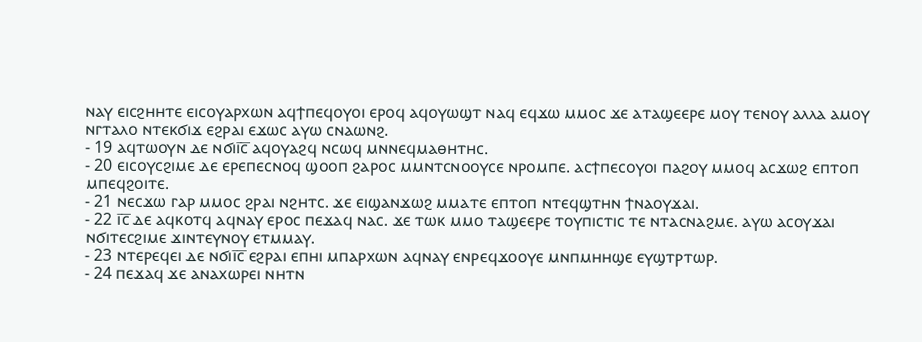ⲛⲁⲩ ⲉⲓⲥϩⲏⲏⲧⲉ ⲉⲓⲥⲟⲩⲁⲣⲭⲱⲛ ⲁϥϯⲡⲉϥⲟⲩⲟⲓ ⲉⲣⲟϥ ⲁϥⲟⲩⲱϣⲧ ⲛⲁϥ ⲉϥϫⲱ ⲙⲙⲟⲥ ϫⲉ ⲁⲧⲁϣⲉⲉⲣⲉ ⲙⲟⲩ ⲧⲉⲛⲟⲩ ⲁⲗⲗⲁ ⲁⲙⲟⲩ ⲛⲅⲧⲁⲗⲟ ⲛⲧⲉⲕϭⲓϫ ⲉϩⲣⲁⲓ ⲉϫⲱⲥ ⲁⲩⲱ ⲥⲛⲁⲱⲛϩ.
- 19 ⲁϥⲧⲱⲟⲩⲛ ⲇⲉ ⲛϭⲓⲓ̅ⲥ̅ ⲁϥⲟⲩⲁϩϥ ⲛⲥⲱϥ ⲙⲛⲛⲉϥⲙⲁⲑⲏⲧⲏⲥ.
- 20 ⲉⲓⲥⲟⲩⲥϩⲓⲙⲉ ⲇⲉ ⲉⲣⲉⲡⲉⲥⲛⲟϥ ϣⲟⲟⲡ ϩⲁⲣⲟⲥ ⲙⲙⲛⲧⲥⲛⲟⲟⲩⲥⲉ ⲛⲣⲟⲙⲡⲉ. ⲁⲥϯⲡⲉⲥⲟⲩⲟⲓ ⲡⲁϩⲟⲩ ⲙⲙⲟϥ ⲁⲥϫⲱϩ ⲉⲡⲧⲟⲡ ⲙⲡⲉϥϩⲟⲓⲧⲉ.
- 21 ⲛⲉⲥϫⲱ ⲅⲁⲣ ⲙⲙⲟⲥ ϩⲣⲁⲓ ⲛϩⲏⲧⲥ. ϫⲉ ⲉⲓϣⲁⲛϫⲱϩ ⲙⲙⲁⲧⲉ ⲉⲡⲧⲟⲡ ⲛⲧⲉϥϣⲧⲏⲛ ϯⲛⲁⲟⲩϫⲁⲓ.
- 22 ⲓ̅ⲥ̅ ⲇⲉ ⲁϥⲕⲟⲧϥ ⲁϥⲛⲁⲩ ⲉⲣⲟⲥ ⲡⲉϫⲁϥ ⲛⲁⲥ. ϫⲉ ⲧⲱⲕ ⲙⲙⲟ ⲧⲁϣⲉⲉⲣⲉ ⲧⲟⲩⲡⲓⲥⲧⲓⲥ ⲧⲉ ⲛⲧⲁⲥⲛⲁϩⲙⲉ. ⲁⲩⲱ ⲁⲥⲟⲩϫⲁⲓ ⲛϭⲓⲧⲉⲥϩⲓⲙⲉ ϫⲓⲛⲧⲉⲩⲛⲟⲩ ⲉⲧⲙⲙⲁⲩ.
- 23 ⲛⲧⲉⲣⲉϥⲉⲓ ⲇⲉ ⲛϭⲓⲓ̅ⲥ̅ ⲉϩⲣⲁⲓ ⲉⲡⲏⲓ ⲙⲡⲁⲣⲭⲱⲛ ⲁϥⲛⲁⲩ ⲉⲛⲣⲉϥϫⲟⲟⲩⲉ ⲙⲛⲡⲙⲏⲏϣⲉ ⲉⲩϣⲧⲣⲧⲱⲣ.
- 24 ⲡⲉϫⲁϥ ϫⲉ ⲁⲛⲁⲭⲱⲣⲉⲓ ⲛⲏⲧⲛ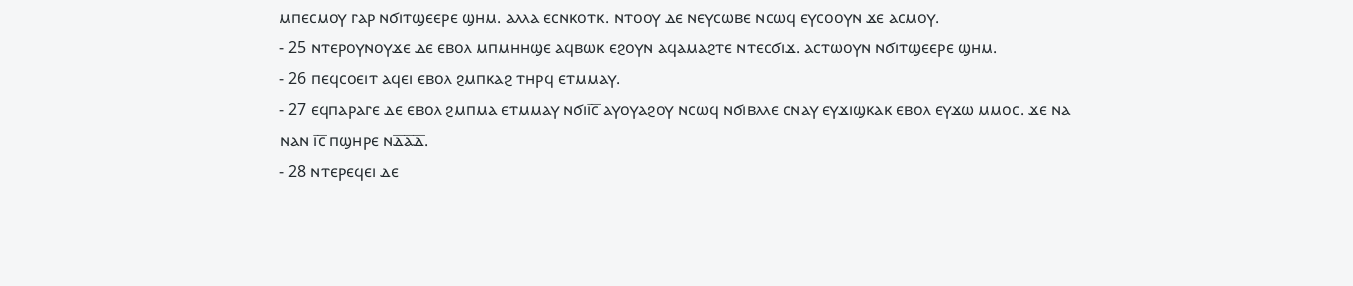ⲙⲡⲉⲥⲙⲟⲩ ⲅⲁⲣ ⲛϭⲓⲧϣⲉⲉⲣⲉ ϣⲏⲙ. ⲁⲗⲗⲁ ⲉⲥⲛⲕⲟⲧⲕ. ⲛⲧⲟⲟⲩ ⲇⲉ ⲛⲉⲩⲥⲱⲃⲉ ⲛⲥⲱϥ ⲉⲩⲥⲟⲟⲩⲛ ϫⲉ ⲁⲥⲙⲟⲩ.
- 25 ⲛⲧⲉⲣⲟⲩⲛⲟⲩϫⲉ ⲇⲉ ⲉⲃⲟⲗ ⲙⲡⲙⲏⲏϣⲉ ⲁϥⲃⲱⲕ ⲉϩⲟⲩⲛ ⲁϥⲁⲙⲁϩⲧⲉ ⲛⲧⲉⲥϭⲓϫ. ⲁⲥⲧⲱⲟⲩⲛ ⲛϭⲓⲧϣⲉⲉⲣⲉ ϣⲏⲙ.
- 26 ⲡⲉϥⲥⲟⲉⲓⲧ ⲁϥⲉⲓ ⲉⲃⲟⲗ ϩⲙⲡⲕⲁϩ ⲧⲏⲣϥ ⲉⲧⲙⲙⲁⲩ.
- 27 ⲉϥⲡⲁⲣⲁⲅⲉ ⲇⲉ ⲉⲃⲟⲗ ϩⲙⲡⲙⲁ ⲉⲧⲙⲙⲁⲩ ⲛϭⲓⲓ̅ⲥ̅ ⲁⲩⲟⲩⲁϩⲟⲩ ⲛⲥⲱϥ ⲛϭⲓⲃⲗⲗⲉ ⲥⲛⲁⲩ ⲉⲩϫⲓϣⲕⲁⲕ ⲉⲃⲟⲗ ⲉⲩϫⲱ ⲙⲙⲟⲥ. ϫⲉ ⲛⲁ ⲛⲁⲛ ⲓ̅ⲥ̅ ⲡϣⲏⲣⲉ ⲛⲇ̅ⲁ̅ⲇ̅.
- 28 ⲛⲧⲉⲣⲉϥⲉⲓ ⲇⲉ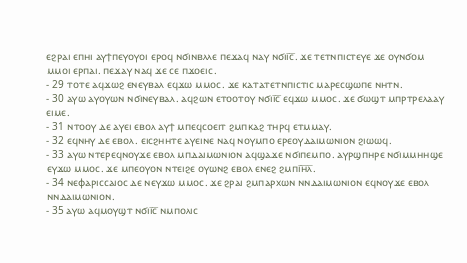ⲉϩⲣⲁⲓ ⲉⲡⲏⲓ ⲁⲩϯⲡⲉⲩⲟⲩⲟⲓ ⲉⲣⲟϥ ⲛϭⲓⲛⲃⲗⲗⲉ ⲡⲉϫⲁϥ ⲛⲁⲩ ⲛϭⲓⲓ̅ⲥ̅. ϫⲉ ⲧⲉⲧⲛⲡⲓⲥⲧⲉⲩⲉ ϫⲉ ⲟⲩⲛϭⲟⲙ ⲙⲙⲟⲓ ⲉⲣⲡⲁⲓ. ⲡⲉϫⲁⲩ ⲛⲁϥ ϫⲉ ⲥⲉ ⲡϫⲟⲉⲓⲥ.
- 29 ⲧⲟⲧⲉ ⲁϥϫⲱϩ ⲉⲛⲉⲩⲃⲁⲗ ⲉϥϫⲱ ⲙⲙⲟⲥ. ϫⲉ ⲕⲁⲧⲁⲧⲉⲧⲛⲡⲓⲥⲧⲓⲥ ⲙⲁⲣⲉⲥϣⲱⲡⲉ ⲛⲏⲧⲛ.
- 30 ⲁⲩⲱ ⲁⲩⲟⲩⲱⲛ ⲛϭⲓⲛⲉⲩⲃⲁⲗ. ⲁϥϩⲱⲛ ⲉⲧⲟⲟⲧⲟⲩ ⲛϭⲓⲓ̅ⲥ̅ ⲉϥϫⲱ ⲙⲙⲟⲥ. ϫⲉ ϭⲱϣⲧ ⲙⲡⲣⲧⲣⲉⲗⲁⲁⲩ ⲉⲓⲙⲉ.
- 31 ⲛⲧⲟⲟⲩ ⲇⲉ ⲁⲩⲉⲓ ⲉⲃⲟⲗ ⲁⲩϯ ⲙⲡⲉϥⲥⲟⲉⲓⲧ ϩⲙⲡⲕⲁϩ ⲧⲏⲣϥ ⲉⲧⲙⲙⲁⲩ.
- 32 ⲉϥⲛⲏⲩ ⲇⲉ ⲉⲃⲟⲗ. ⲉⲓⲥϩⲏⲏⲧⲉ ⲁⲩⲉⲓⲛⲉ ⲛⲁϥ ⲛⲟⲩⲙⲡⲟ ⲉⲣⲉⲟⲩⲇⲁⲓⲙⲱⲛⲓⲟⲛ ϩⲓⲱⲱϥ.
- 33 ⲁⲩⲱ ⲛⲧⲉⲣⲉϥⲛⲟⲩϫⲉ ⲉⲃⲟⲗ ⲙⲡⲇⲁⲓⲙⲱⲛⲓⲟⲛ ⲁϥϣⲁϫⲉ ⲛϭⲓⲡⲉⲙⲡⲟ. ⲁⲩⲣϣⲡⲏⲣⲉ ⲛϭⲓⲙⲙⲏⲏϣⲉ ⲉⲩϫⲱ ⲙⲙⲟⲥ. ϫⲉ ⲙⲡⲉⲟⲩⲟⲛ ⲛⲧⲉⲓϩⲉ ⲟⲩⲱⲛϩ ⲉⲃⲟⲗ ⲉⲛⲉϩ ϩⲙⲡⲓ̅ⲏ̅ⲗ̅.
- 34 ⲛⲉⲫⲁⲣⲓⲥⲥⲁⲓⲟⲥ ⲇⲉ ⲛⲉⲩϫⲱ ⲙⲙⲟⲥ. ϫⲉ ϩⲣⲁⲓ ϩⲙⲡⲁⲣⲭⲱⲛ ⲛⲛⲇⲁⲓⲙⲱⲛⲓⲟⲛ ⲉϥⲛⲟⲩϫⲉ ⲉⲃⲟⲗ ⲛⲛⲇⲁⲓⲙⲱⲛⲓⲟⲛ.
- 35 ⲁⲩⲱ ⲁϥⲙⲟⲩϣⲧ ⲛϭⲓⲓ̅ⲥ̅ ⲛⲙⲡⲟⲗⲓⲥ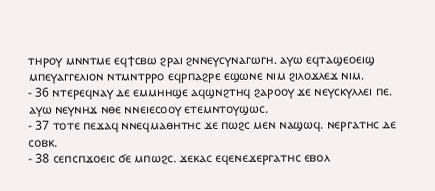ⲧⲏⲣⲟⲩ ⲙⲛⲛⲧⲙⲉ ⲉϥϯⲥⲃⲱ ϩⲣⲁⲓ ϩⲛⲛⲉⲩⲥⲩⲛⲁⲅⲱⲅⲏ. ⲁⲩⲱ ⲉϥⲧⲁϣⲉⲟⲉⲓϣ ⲙⲡⲉⲩⲁⲅⲅⲉⲗⲓⲟⲛ ⲛⲧⲙⲛⲧⲣⲣⲟ ⲉϥⲣⲡⲁϩⲣⲉ ⲉϣⲱⲛⲉ ⲛⲓⲙ ϩⲓⲗⲟϫⲗⲉϫ ⲛⲓⲙ.
- 36 ⲛⲧⲉⲣⲉϥⲛⲁⲩ ⲇⲉ ⲉⲙⲙⲏⲏϣⲉ ⲁϥϣⲛϩⲧⲏϥ ϩⲁⲣⲟⲟⲩ ϫⲉ ⲛⲉⲩⲥⲕⲩⲗⲗⲉⲓ ⲡⲉ. ⲁⲩⲱ ⲛⲉⲩⲛⲏϫ ⲛⲑⲉ ⲛⲛⲉⲓⲉⲥⲟⲟⲩ ⲉⲧⲉⲙⲛⲧⲟⲩϣⲱⲥ.
- 37 ⲧⲟⲧⲉ ⲡⲉϫⲁϥ ⲛⲛⲉϥⲙⲁⲑⲏⲧⲏⲥ ϫⲉ ⲡⲱϩⲥ ⲙⲉⲛ ⲛⲁϣⲱϥ. ⲛⲉⲣⲅⲁⲧⲏⲥ ⲇⲉ ⲥⲟⲃⲕ.
- 38 ⲥⲉⲡⲥⲡϫⲟⲉⲓⲥ ϭⲉ ⲙⲡⲱϩⲥ. ϫⲉⲕⲁⲥ ⲉϥⲉⲛⲉϫⲉⲣⲅⲁⲧⲏⲥ ⲉⲃⲟⲗ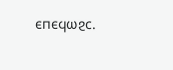ⲉⲡⲉϥⲱϩⲥ.